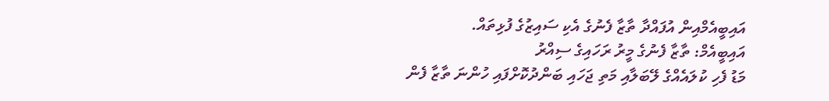އައިބީއެމްއިން އުފައްދާ ތާޒާ ފެނުގެ އެކި ސައިޒުގެ ފުޅިތައް.
އައިބީއެމް: ތާޒާ ފެނުގެ މީރު ރަހައިގެ ސިއްރު
މަޑު ފެހި ކުލައެއްގެ ލޭބަލާއި މަތި ޖަހައި ބަންދުކޮށްފައި ހުންނަ ތާޒާ ފެން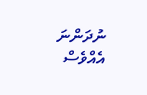ނުދަންނަ އެއްވެސް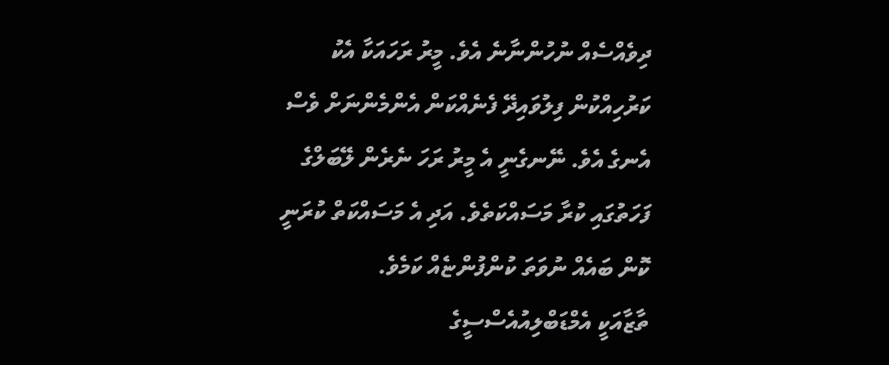ދިވެއްސެއް ނުހުންނާނެ އެވެ. މީރު ރަހައަކާ އެކު ކަރުހިއްކުން ފިލުވައިދޭ ފެނެއްކަން އެންމެންނަށް ވެސް އެނގެ އެވެ. ނޭނގެނީ އެ މީރު ރަހަ ނެރެން ލޭބަލްގެ ފަހަތުގައި ކުރާ މަސައްކަތެވެ. އަދި އެ މަސައްކަތް ކުރަނީ ކޮން ބައެއް ނުވަތަ ކުންފުންޏެއް ކަމެވެ.
ތާޒާއަކީ އެމްޑަބްލިއުއެސްސީގެ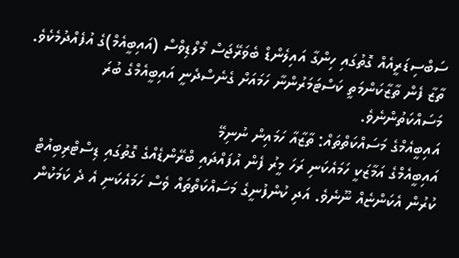ސަބްސިޑަރީއެއް ގޮތުގައި ހިންގާ އައިލެންޑް ބެވަރޭޖަސް މޯލްޑިވްސް (އައިބީއެމް)ގެ އުފެއްދުމެކެވެ. ތާޒާ ފެން ތާޒާކަންމަތީ ކަސްޓަމަރުންނާ ހަމައަށް ގެނެސްދެނީ އައިބީއެމްގެ ބުރަ މަސައްކަތުންނެވެ.
އައިބީއެމްގެ މަސައްކަތްތައް: ތާޒާއާ ހަމައިން ނުނިމޭ
އައިބީއެމްގެ އަމާޒަކީ ހަމައެކަނި ރަހަ މީރު ފެން އުފައްދައި ބްރޭންޑެއްގެ ގޮތުގައި ޑިސްޓްރިބިއުޓް ކުރުން އެކަންޏެއް ނޫނެވެ. އަދި ކުންފުނީގެ މަސައްކަތްތައް ވެސް ހަމައެކަނި އެ ދެ ކަމަކުން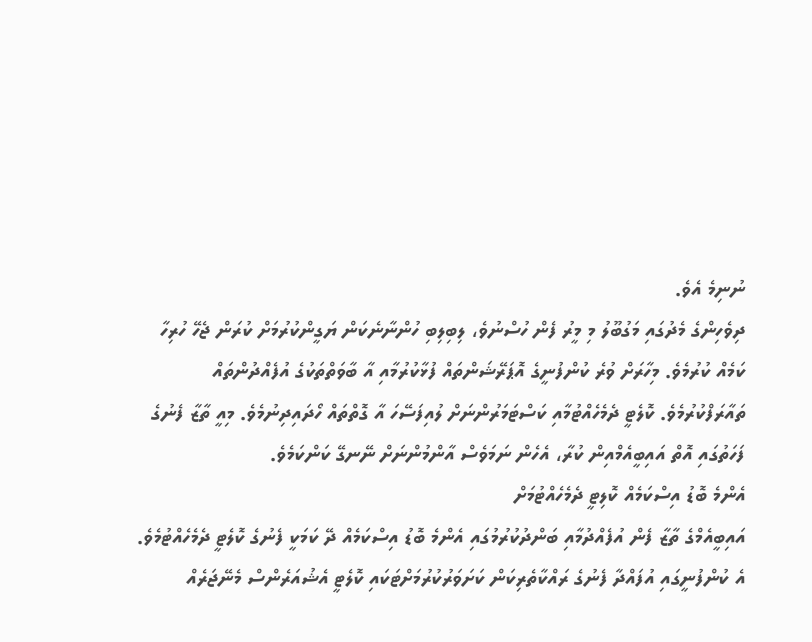ނުނިމެ އެވެ.
ދިވެހިންގެ މެދުގައި މަގުބޫލު މި މީރު ފެން ހުސްނުވެ، ލިބިލިބި ހުންނާނެކަން ޔަގީންކުރުމަށް ކުރަން ޖެހޭ ހުރިހާ ކަމެއް ކުރުމެވެ. މިހާރަށް ވުރެ ކުންފުނީގެ އޮޕަރޭޝަންތައް ފުޅާކުރުމާއި އާ ބާވަތްތަކުގެ އުފެއްދުންތައް ތައާރަފްކުރުމެވެ. ކޮލެޓީ ދެމެހެއްޓުމާއި ކަސްޓަމަރުންނަށް ލުއިފަސޭހަ އާ ގޮތްތައް ހޯދައިދިނުމެވެ. މިއީ ތާޒާ ފެނުގެ ފަހަތުގައި އޮތް އައިބީއެމްއިން ކުރާ، އެހެން ނަމަވެސް އާންމުންނަށް ނޭނގޭ ކަންކަމެވެ.
އެންމެ ބޮޑު އިސްކަމެއް ކޮލިޓީ ދެމެހެއްޓުމަށް
އައިބީއެމްގެ ތާޒާ ފެން އުފެއްދުމާއި ބަންދުކުރުމުގައި އެންމެ ބޮޑު އިސްކަމެއް ދޭ ކަމަކީ ފެނުގެ ކޮލެޓީ ދެމެހެއްޓުމެވެ.
އެ ކުންފުނީގައި އުފައްދާ ފެނުގެ ރައްކާތެރިކަން ކަށަވަރުކުރުމަށްޓަކައި ކޮލެޓީ އެޝުއަރެންސް މެނޭޖަރެއް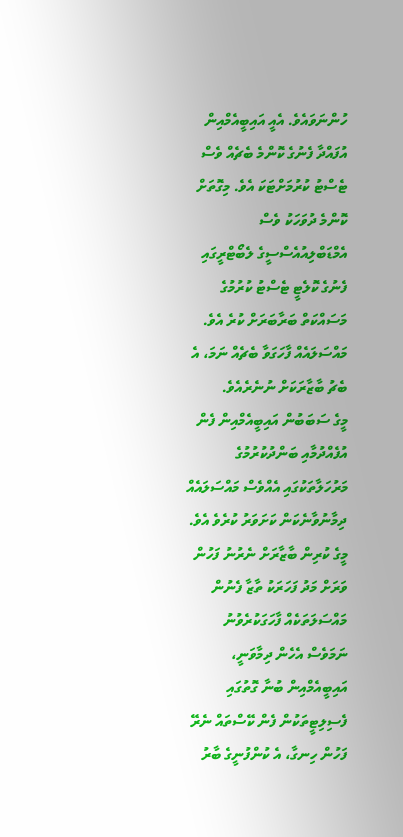ހުންނަވައެވެ. އެއީ އައިބީއެމްއިން އުފައްދާ ފެނުގެ ކޮންމެ ބެޗެއް ވެސް ޓެސްޓު ކުރުމަށްޓަކަ އެވެ. މިގޮތަށް ކޮންމެ ދުވަހަކު ވެސް އެމްޑަބްލިއުއެސްސީގެ ލެބޯޓްރީގައި ފެނުގެ ކޮލެޓީ ޓެސްޓު ކުރުމުގެ މަސައްކަތް ބަރާބަރަށް ކުރެ އެވެ. މައްސަލައެއް ފާހަގަވާ ބެޗެއް ނަމަ، އެ ބެޗު ބާޒާރަކަށް ނުނެރެއެވެ.
މީގެ ސަބަބުން އައިބީއެމްއިން ފެން އުފެއްދުމާއި ބަންދުކުރުމުގެ މަރުހަލާތަކުގައި އެއްވެސް މައްސަލައެއް ދިމާނުވާނެކަން ކަށަވަރު ކުރެވެ އެވެ. މީގެ ކުރިން ބާޒާރަށް ނެރުނު ފަހުން ވަރަށް މަދު ފަހަރަކު ތާޒާ ފެނުން މައްސަލަތަކެއް ފާހަގަކުރެވުނު ނަމަވެސް އެހެން ދިމާވަނީ، އައިބީއެމްއިން ބުނާ ގޮތުގައި ފެސިލިޓީތަކުން ފެން ކޭސްތައް ނެރޭ ފަހުން ހިނގާ، އެ ކުންފުނީގެ ބާރު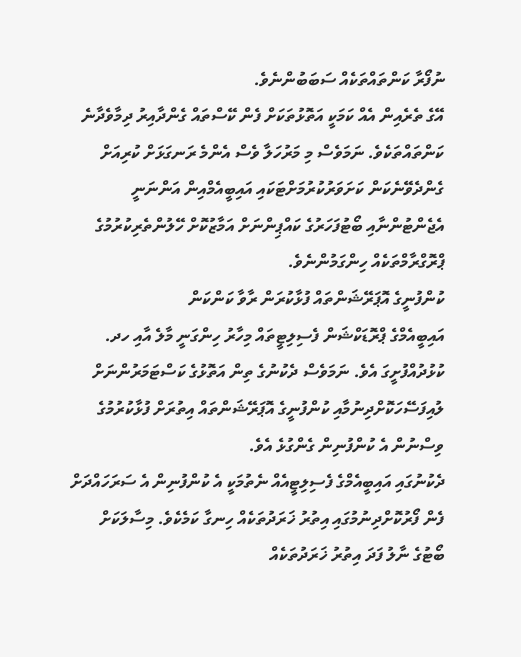ނުފޯރާ ކަންތައްތަކެއް ސަބަބުންނެވެ.
އޭގެ ތެރެއިން އެއް ކަމަކީ އަތޮޅުތަކަށް ފެން ކޭސްތައް ގެންދާއިރު ދިމާވެދާނެ ކަންތައްތަކެވެ. ނަމަވެސް މި މަރުހަލާ ވެސް އެންމެ ރަނގަޅަށް ކުރިއަށް ގެންދެވޭނެކަން ކަށަވަރުކުރުމަށްޓަކައި އައިބީއެމްއިން އަންނަނީ އެޖެންޓުންނާއި ބޯޓުފަހަރުގެ ކައްޕިންނަށް އަމާޒުކޮށް ހޭލުންތެރިކުރުމުގެ ޕްރޮގްރާމްތަކެއް ހިންގަމުންނެވެ.
ކުންފުނީގެ އޮޕަރޭޝަންތައް ފުޅާކުރަން ރާވާ ކަންކަން
އައިބީއެމްގެ ޕްރޮޑަކްޝަން ފެސިލިޓީތައް މިހާރު ހިންގަނީ މާލެ އާއި ހދ. ކުޅުދުއްފުށީގަ އެވެ. ނަމަވެސް ދެކުނުގެ ތިން އަތޮޅުގެ ކަސްޓަމަރުންނަށް ލުއިފަސޭހަކޮށްދިނުމާއި ކުންފުނީގެ އޮޕަރޭޝަންތައް އިތުރަށް ފުޅާކުރުމުގެ ވިސްނުން އެ ކުންފުނިން ގެންގުޅެ އެވެ.
ދެކުނުގައި އައިބީއެމްގެ ފެސިލިޓީއެއް ނެތުމަކީ އެ ކުންފުނިން އެ ސަރަހައްދަށް ފެން ފޯރުކޮށްދިނުމުގައި އިތުރު ޚަރަދުތަކެއް ހިނގާ ކަމެކެވެ. މިސާލަކަށް ބޯޓުގެ ނާލު ފަދަ އިތުރު ޚަރަދުތަކެއް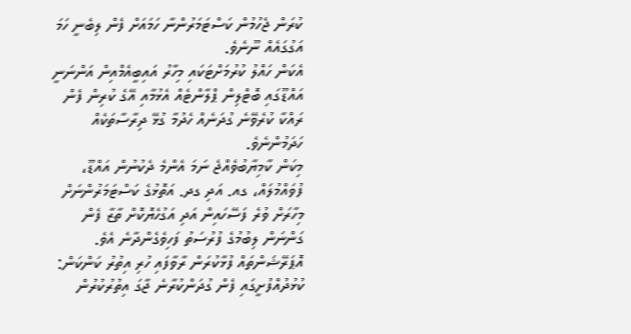ކުރަން ޖެހުމުން ކަސްޓަމަރުންނާ ހަމައަށް ފެން ލިބެނީ ހަމަ އަގުގައެއް ނޫނެވެ.
އެކަން ހައްލު ކުރުމަށްޓަކައި މިހާރު އައިބީއެމްއިން އަންނަނީ އައްޑޫގައި ބޮޓްލިން ޕްލާންޓެއް އެޅުމާއި އޭގެ ކުރިން ފެން ރައްކާ ކުރެވޭނެ ގުދަނެއް ހެދުމާ ގުޅޭ ދިރާސާތަކެއް ހަދަމުންނެވެ.
މިކަން ކާމިޔާބުވެއްޖެ ނަމަ އެންމެ ދެކުނުން އައްޑޫ، ފުވައްމުލައް، ގއ. އަދި ގދ. އަތޮޅުގެ ކަސްޓަމަރުންނަށް މިހާރަށް ވުރެ ފަސޭހައިން އަދި އަގުހެޔޮކޮށް ތާޒާ ފެން ގަންނަން ލިބުމުގެ ފުރުސަތު ފަހިވެގެންދާނެ އެވެ.
އޮޕަރޭޝަންތައް ފުޅާކުރަން ރާވާފައި ހުރި އިތުރު ކަންކަން:
ކުޅުދުއްފުށީގައި ފެން ގުދަންކުރާނެ ޖާގަ އިތުރުކުރުން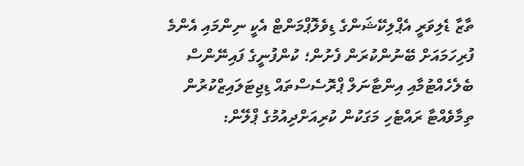ތާޒާ ޑެލިވަރީ އެޕްލިކޭޝަންގެ ޑިވެލޮޕްމަންޓް އެކީ ނިންމައި އެންމެ ފުރިހަމައަށް ބޭނުންކުރަން ފެށުން؛ ކުންފުނީގެ ފައިނޭންސް ބެލެހެއްޓުމާއި އިންޓާނަލް ޕްރޮސެސްތައް ޑިޖިޓަލައިޒްކުރުން
ތިމާވެއްޓާ ރައްޓެހި މަގަކުން ކުރިއަށްދިއުމުގެ ޕްލޭން: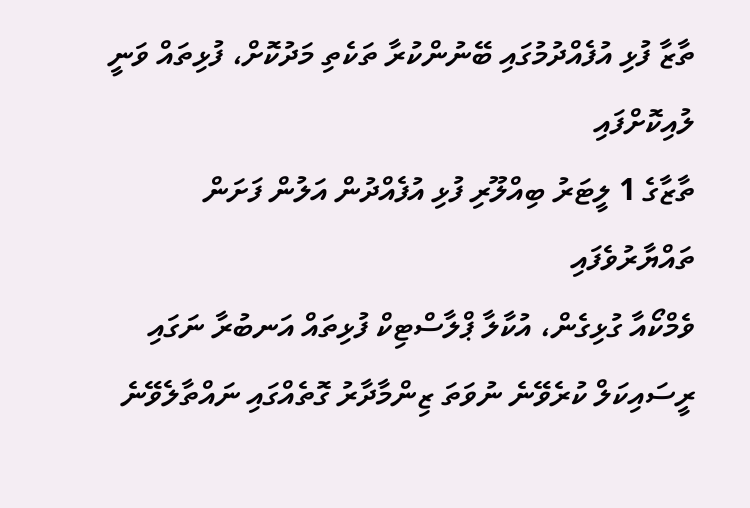ތާޒާ ފުޅި އުފެއްދުމުގައި ބޭނުންކުރާ ތަކެތި މަދުކޮށް، ފުޅިތައް ވަނީ ލުއިކޮށްފައި
ތާޒާގެ 1 ލީޓަރު ބިއްލޫރި ފުޅި އުފެއްދުން އަލުން ފަށަން ތައްޔާރުވެފައި
ވެމްކޯއާ ގުޅިގެން، އުކާލާ ޕްލާސްޓިކް ފުޅިތައް އަނބުރާ ނަގައި ރީސައިކަލް ކުރެވޭނެ ނުވަތަ ޒިންމާދާރު ގޮތެއްގައި ނައްތާލެވޭނެ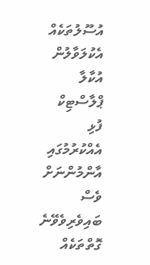އުސޫލުތަކެއް އެކުލަވާލުން
އުކާލާ ޕްލާސްޓިކް ފުޅި އެއްކުރުމުގައި އާންމުންނަށް ވެސް ބައިވެރިވެވޭނެ ގޮތްތަކެއް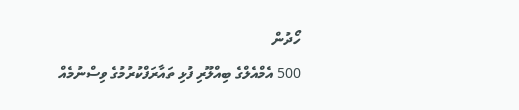ހޯދުން
500 އެމްއެލްގެ ބިއްލޫރި ފުޅި ތައާރަފްކުރުމުގެ ވިސްނުމެއް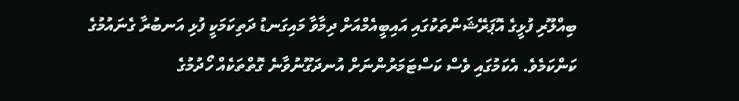ބިއްލޫރި ފުޅީގެ އޮޕަރޭޝަންތަކުގައި އައިބީއެމްއަށް ދިމާވާ މައިގަނޑު ދަތިކަމަކީ ފުޅި އަނބުރާ ގެނައުމުގެ ކަންކަމެވެ. އެކަމުގައި ވެސް ކަސްޓަމަރުންނަށް އުނދަގޫނުވާނެ ގޮތްތަކެއް ހޯދުމުގެ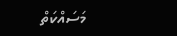މަސައްކަތް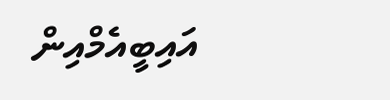އައިބީއެމްއިން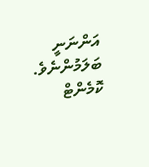އަންނަނީ ބަލަމުންނެވެ.
ކޮމެންޓް